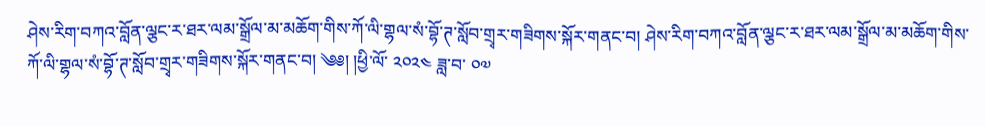ཤེས་རིག་བཀའ་བློན་ལྕང་ར་ཐར་ལམ་སྒྲོལ་མ་མཆོག་གིས་ཀོ་ལི་གྷལ་སཾ་བྷོ་ཊ་སློབ་གྲྭར་གཟིགས་སྐོར་གནང་བ། ཤེས་རིག་བཀའ་བློན་ལྕང་ར་ཐར་ལམ་སྒྲོལ་མ་མཆོག་གིས་ཀོ་ལི་གྷལ་སཾ་བྷོ་ཊ་སློབ་གྲྭར་གཟིགས་སྐོར་གནང་བ། ༄༅། །ཕྱི་ལོ་ ༢༠༢༤ ཟླ་བ་ ༠༧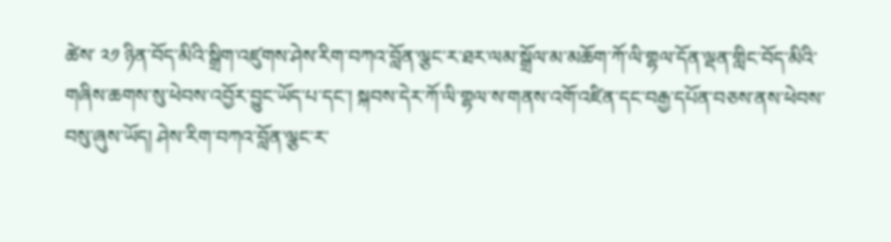ཚེས་ ༢༡ ཉིན་བོད་མིའི་སྒྲིག་འཛུགས་ཤེས་རིག་བཀའ་བློན་ལྕང་ར་ཐར་ལམ་སྒྲོལ་མ་མཆོག་ཀོ་ལི་གྷལ་དོན་ལྡན་གླིང་བོད་མིའི་གཞིས་ཆགས་སུ་ཕེབས་འབྱོར་བྱུང་ཡོད་པ་དང་། སྐབས་དེར་ཀོ་ལི་གྷལ་ས་གནས་འགོ་འཛིན་དང་བརྒྱ་དཔོན་བཅས་ནས་ཕེབས་བསུ་ཞུས་ཡོད། ཤེས་རིག་བཀའ་བློན་ལྕང་ར་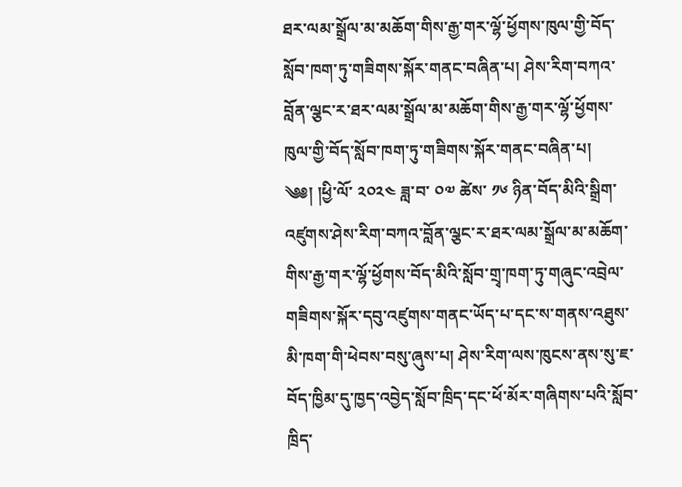ཐར་ལམ་སྒྲོལ་མ་མཆོག་གིས་རྒྱ་གར་ལྷོ་ཕྱོགས་ཁུལ་གྱི་བོད་སློབ་ཁག་ཏུ་གཟིགས་སྐོར་གནང་བཞིན་པ། ཤེས་རིག་བཀའ་བློན་ལྕང་ར་ཐར་ལམ་སྒྲོལ་མ་མཆོག་གིས་རྒྱ་གར་ལྷོ་ཕྱོགས་ཁུལ་གྱི་བོད་སློབ་ཁག་ཏུ་གཟིགས་སྐོར་གནང་བཞིན་པ། ༄༅། །ཕྱི་ལོ་ ༢༠༢༤ ཟླ་བ་ ༠༧ ཚེས་ ༡༦ ཉིན་བོད་མིའི་སྒྲིག་འཛུགས་ཤེས་རིག་བཀའ་བློན་ལྕང་ར་ཐར་ལམ་སྒྲོལ་མ་མཆོག་གིས་རྒྱ་གར་ལྷོ་ཕྱོགས་བོད་མིའི་སློབ་གྲྭ་ཁག་ཏུ་གཞུང་འབྲེལ་གཟིགས་སྐོར་དབུ་འཛུགས་གནང་ཡོད་པ་དང་ས་གནས་འཐུས་མི་ཁག་གི་ཕེབས་བསུ་ཞུས་པ། ཤེས་རིག་ལས་ཁུངས་ནས་སུ་ཇ་བོད་ཁྱིམ་དུ་ཁྱད་འབྱེད་སློབ་ཁྲིད་དང་ཕོ་མོར་གཞིགས་པའི་སློབ་ཁྲིད་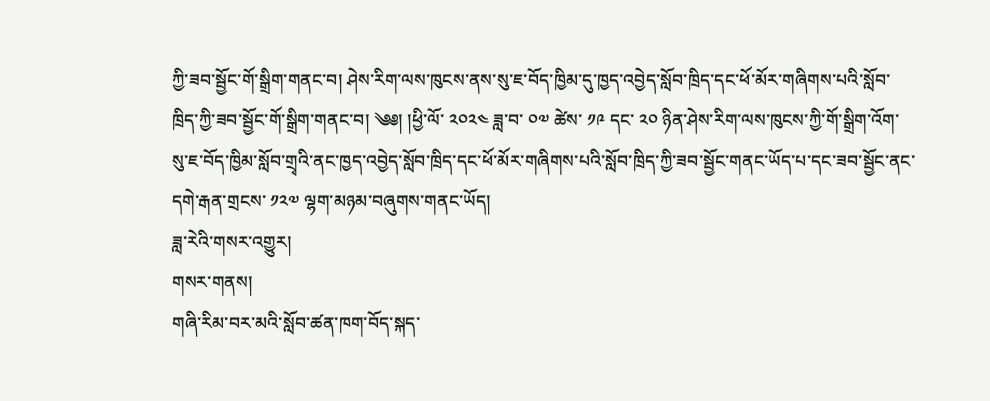ཀྱི་ཟབ་སྦྱོང་གོ་སྒྲིག་གནང་བ། ཤེས་རིག་ལས་ཁུངས་ནས་སུ་ཇ་བོད་ཁྱིམ་དུ་ཁྱད་འབྱེད་སློབ་ཁྲིད་དང་ཕོ་མོར་གཞིགས་པའི་སློབ་ཁྲིད་ཀྱི་ཟབ་སྦྱོང་གོ་སྒྲིག་གནང་བ། ༄༅། །ཕྱི་ལོ་ ༢༠༢༤ ཟླ་བ་ ༠༧ ཚེས་ ༡༩ དང་ ༢༠ ཉིན་ཤེས་རིག་ལས་ཁུངས་ཀྱི་གོ་སྒྲིག་འོག་སུ་ཇ་བོད་ཁྱིམ་སློབ་གྲྭའི་ནང་ཁྱད་འབྱེད་སློབ་ཁྲིད་དང་ཕོ་མོར་གཞིགས་པའི་སློབ་ཁྲིད་ཀྱི་ཟབ་སྦྱོང་གནང་ཡོད་པ་དང་ཟབ་སྦྱོང་ནང་དགེ་རྒན་གྲངས་ ༡༢༧ ལྷག་མཉམ་བཞུགས་གནང་ཡོད།
ཟླ་རེའི་གསར་འགྱུར།
གསར་གནས།
གཞི་རིམ་བར་མའི་སློབ་ཚན་ཁག་བོད་སྐད་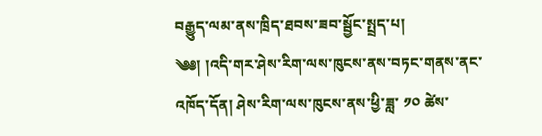བརྒྱུད་ལམ་ནས་ཁྲིད་ཐབས་ཟབ་སྦྱོང་སྤྲད་པ།
༄༅། །འདི་གར་ཤེས་རིག་ལས་ཁུངས་ནས་བཏང་གནས་ནང་འཁོད་དོན། ཤེས་རིག་ལས་ཁུངས་ནས་ཕྱི་ཟླ་ ༡༠ ཚེས་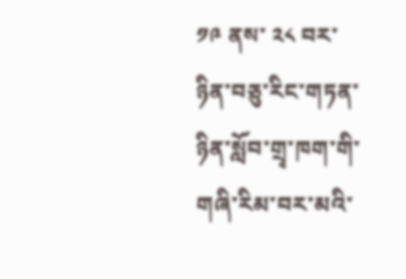༡༩ ནས་ ༢༨ བར་ཉིན་བཅུ་རིང་གཏན་ཉིན་སློབ་གྲྭ་ཁག་གི་གཞི་རིམ་བར་མའི་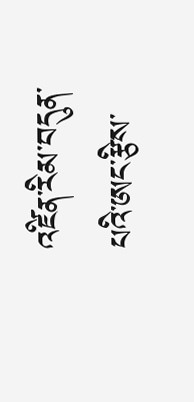འཛིན་རིམ་བདུན་པའི་ཨང་རྩིས་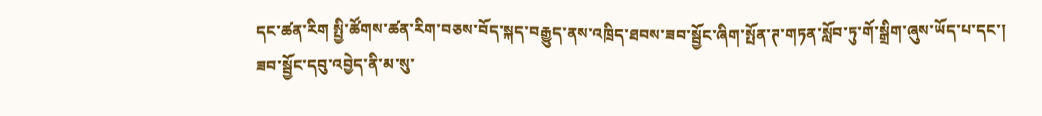དང་ཚན་རིག སྤྱི་ཚོགས་ཚན་རིག་བཅས་བོད་སྐད་བརྒྱུད་ནས་འཁྲིད་ཐབས་ཟབ་སྦྱོང་ཞིག་སྤོན་ཊ་གཏན་སློབ་ཏུ་གོ་སྒྲིག་ཞུས་ཡོད་པ་དང་། ཟབ་སྦྱོང་དབུ་འབྱེད་ནི་མ་སུ་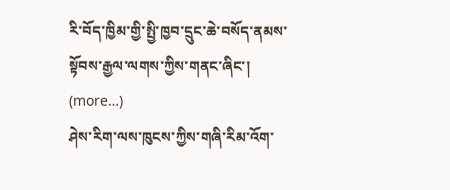རི་བོད་ཁྱིམ་གྱི་སྤྱི་ཁྱབ་དྲུང་ཆེ་བསོད་ནམས་སྟོབས་རྒྱལ་ལགས་ཀྱིས་གནང་ཞིང་། (more…)
ཤེས་རིག་ལས་ཁུངས་ཀྱིས་གཞི་རིམ་འོག་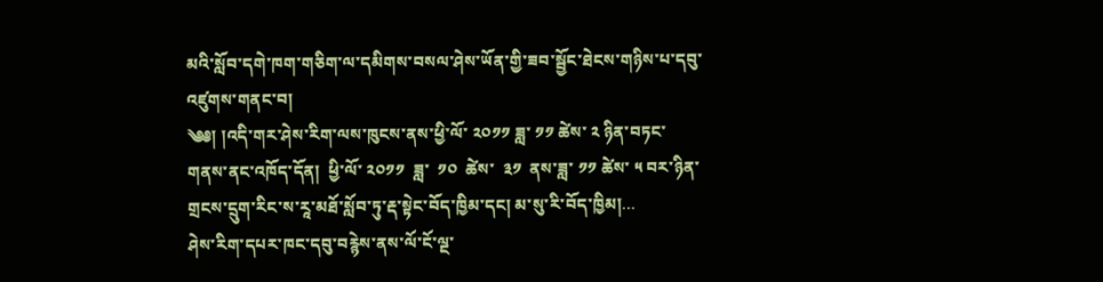མའི་སློབ་དགེ་ཁག་གཅིག་ལ་དམིགས་བསལ་ཤེས་ཡོན་གྱི་ཟབ་སྦྱོང་ཐེངས་གཉིས་པ་དབུ་འཛུགས་གནང་བ།
༄༅། །འདི་གར་ཤེས་རིག་ལས་ཁུངས་ནས་ཕྱི་ལོ་ ༢༠༡༡ ཟླ་ ༡༡ ཚེས་ ༢ ཉིན་བཏང་གནས་ནང་འཁོད་དོན།  ཕྱི་ལོ་ ༢༠༡༡  ཟླ་  ༡༠  ཚེས་  ༣༡  ནས་ཟླ་ ༡༡ ཚེས་ ༥ བར་ཉིན་གྲངས་དྲུག་རིང་ས་རཱ་མཐོ་སློབ་ཏུ་རྡ་སྟེང་བོད་ཁྱིམ་དང། མ་སུ་རི་བོད་ཁྱིམ།…
ཤེས་རིག་དཔར་ཁང་དབུ་བརྙེས་ནས་ལོ་ངོ་ལྔ་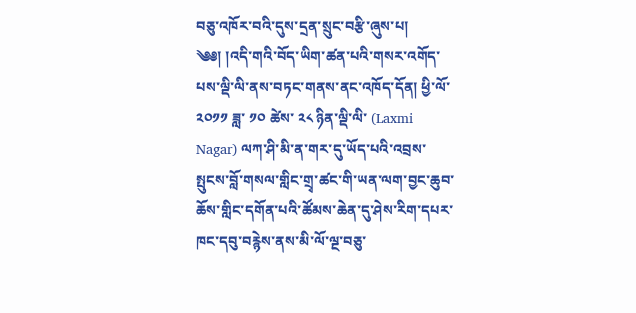བཅུ་འཁོར་བའི་དུས་དྲན་སྲུང་བརྩི་ཞུས་པ།
༄༅། །འདི་གའི་བོད་ཡིག་ཚན་པའི་གསར་འགོད་པས་ལྡི་ལི་ནས་བཏང་གནས་ནང་འཁོད་དོན། ཕྱི་ལོ་ ༢༠༡༡ ཟླ་ ༡༠ ཚེས་ ༢༨ ཉིན་ལྡི་ལི་ (Laxmi Nagar) ལཀ་ཤི་མི་ན་གར་དུ་ཡོད་པའི་འབྲས་སྤུངས་བློ་གསལ་གླིང་གྲྭ་ཚང་གི་ཡན་ལག་བྱང་ཆུབ་ཆོས་གླིང་དགོན་པའི་ཚོམས་ཆེན་དུ་ཤེས་རིག་དཔར་ཁང་དབུ་བརྙེས་ནས་མི་ལོ་ལྔ་བཅུ་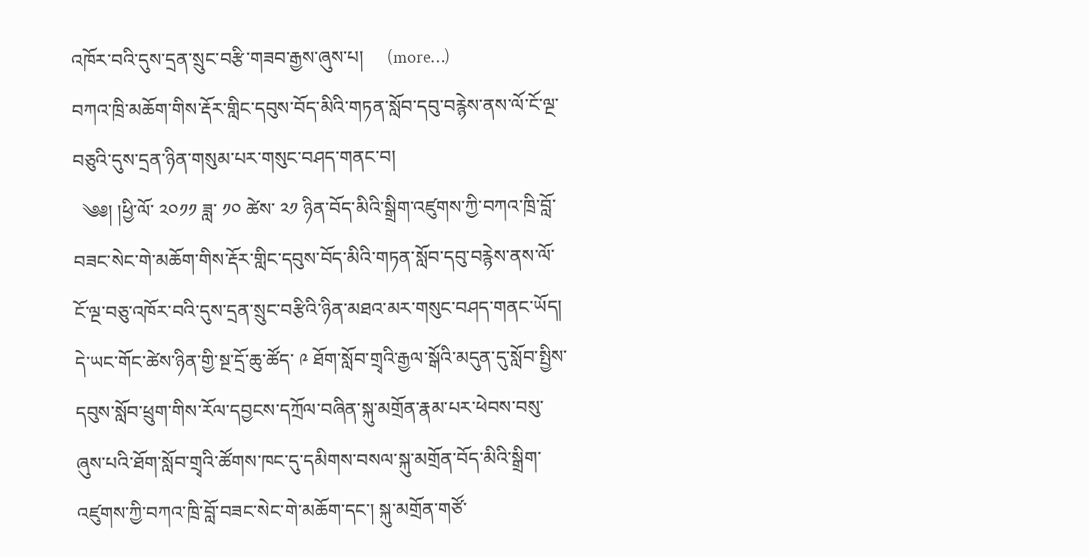འཁོར་བའི་དུས་དྲན་སྲུང་བརྩི་གཟབ་རྒྱས་ཞུས་པ།     (more…)
བཀའ་ཁྲི་མཆོག་གིས་རྡོར་གླིང་དབུས་བོད་མིའི་གཏན་སློབ་དབུ་བརྙེས་ནས་ལོ་ངོ་ལྔ་བཅུའི་དུས་དྲན་ཉིན་གསུམ་པར་གསུང་བཤད་གནང་བ།
  ༄༅། །ཕྱི་ལོ་ ༢༠༡༡ ཟླ་ ༡༠ ཚེས་ ༢༡ ཉིན་བོད་མིའི་སྒྲིག་འཛུགས་ཀྱི་བཀའ་ཁྲི་བློ་བཟང་སེང་གེ་མཆོག་གིས་རྡོར་གླིང་དབུས་བོད་མིའི་གཏན་སློབ་དབུ་བརྙེས་ནས་ལོ་ངོ་ལྔ་བཅུ་འཁོར་བའི་དུས་དྲན་སྲུང་བརྩིའི་ཉིན་མཐའ་མར་གསུང་བཤད་གནང་ཡོད། དེ་ཡང་གོང་ཚེས་ཉིན་གྱི་སྔ་དྲོ་ཆུ་ཚོད་ ༩ ཐོག་སློབ་གྲྭའི་རྒྱལ་སྒོའི་མདུན་དུ་སློབ་སྤྱིས་དབུས་སློབ་ཕྲུག་གིས་རོལ་དབྱངས་དཀྲོལ་བཞིན་སྐུ་མགྲོན་རྣམ་པར་ཕེབས་བསུ་ཞུས་པའི་ཐོག་སློབ་གྲྭའི་ཚོགས་ཁང་དུ་དམིགས་བསལ་སྐུ་མགྲོན་བོད་མིའི་སྒྲིག་འཛུགས་ཀྱི་བཀའ་ཁྲི་བློ་བཟང་སེང་གེ་མཆོག་དང་། སྐུ་མགྲོན་གཙོ་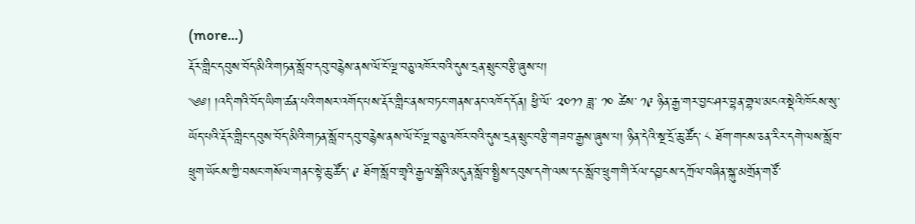(more…)
རྡོར་གླིང་དབུས་བོད་མིའི་གཏན་སློབ་དབུ་བརྙེས་ནས་ལོ་ངོ་ལྔ་བཅུ་འཁོར་བའི་དུས་དྲན་སྲུང་བརྩི་ཞུས་པ།
༄༅། །འདི་གའི་བོད་ཡིག་ཚན་པའི་གསར་འགོད་པས་རྡོར་གླིང་ནས་བཏང་གནས་ནང་འཁོད་དོན། ཕྱི་ལོ་ ༢༠༡༡ ཟླ་ ༡༠ ཚེས་ ༡༩ ཉིན་རྒྱ་གར་བྱང་ཤར་བྷན་གྷལ་མངའ་སྡེའི་ཁོངས་སུ་ཡོད་པའི་རྡོར་གླིང་དབུས་བོད་མིའི་གཏན་སློབ་དབུ་བརྙེས་ནས་ལོ་ངོ་ལྔ་བཅུ་འཁོར་བའི་དུས་དྲན་སྲུང་བརྩི་གཟབ་རྒྱས་ཞུས་པ། ཉིན་དེའི་སྔ་དྲོ་ཆུ་ཚོད་ ༨ ཐོག་གངས་ཅན་རིར་དགེ་ལས་སློབ་ཕྲུག་ཡོངས་ཀྱི་བསང་གསོལ་གནང་སྟེ་ཆུ་ཚོད་ ༩ ཐོག་སློབ་གྲྭའི་རྒྱལ་སྒོའི་མདུན་སློབ་སྤྱིས་དབུས་དགེ་ལས་དང་སློབ་ཕྲུག་གི་རོལ་དབྱངས་དཀྲོལ་བཞིན་སྐུ་མགྲོན་གཙོ་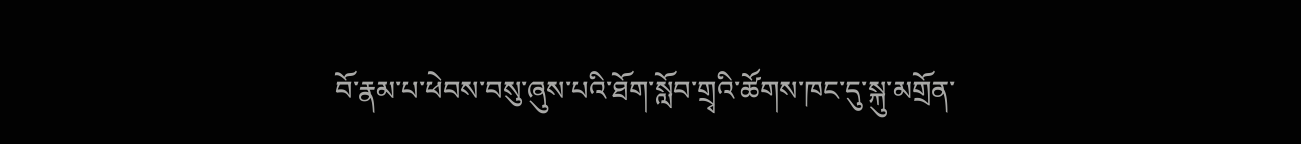བོ་རྣམ་པ་ཕེབས་བསུ་ཞུས་པའི་ཐོག་སློབ་གྲྭའི་ཚོགས་ཁང་དུ་སྐུ་མགྲོན་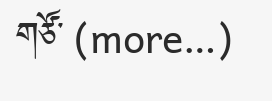གཙོ་ (more…)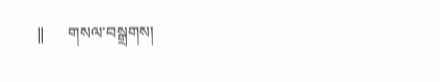||      གསལ་བསྒྲགས།